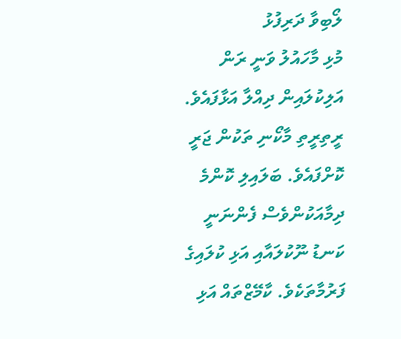ލޯބިވާ ދަރިފުޅު
މުޅި މާހައުލު ވަނީ ރަން އަލިކުލައިން ދިއްލާ އަޅާފައެވެ. ރީތިރީތި މާކޯނި ތަކުން ޖަރީ ކޮށްފައެވެ. ބަލައިލި ކޮންމެ ދިމާއަކުންވެސް ފެންނަނީ ކަނޑު ނޫކުލައާއި އަޅި ކުލައިގެ ފަރުމާތަކެވެ. ކާމޭޒްތައް އަޅި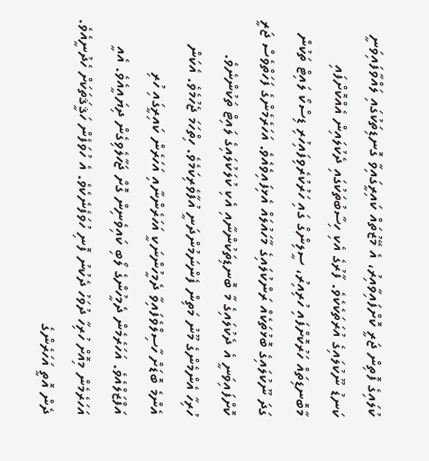ކުލައިގެ ފޮތިން ޖަރީ ކޮށްފައިވާއިރު، އެ މޭޒުތައް ކައިރީގައިވާ ގޮނޑިތަކުގައި ލައްވާފައިވަނީ ކަނޑު ނޫކުލައިގެ އުރަތަކެކެވެ. ފާރުގެ އެކި ހިސާބުތަކުގައި ދެކުލައިން އެއްކޮށްފައި މާބޮނޑިތައް ހަރުކޮށްފައި ހުރިއިރު، ސީލިންގް ގައި ހަރުކުރެވިފައިހުރި ޑިސްކޯ ލައިޓް ތަކުން ގަދަ ނޫކުލައިގެ ބޮޅުތަކެއް ރަންކުލައިގެ މާހައުލައް އެޅިފައިވެއެވެ. އަހަރެމެންގެ ފަހަތްވެސް ޖަރީ ކޮށްފައިވަނީ އެ ދެކުލައިގެ މާ ބޮނޑިތަކުންނާއި އެކި ކުލަކުލައިގެ ލައިޓް ތަކުންނެވެ.
ހުރިހާ އެންމެންގެ މޫނު މަތިން ފެންނަމުންދަނީ އުފާވެރިކަމެވެ. ހިތްހަމަ ޖެހުމެވެ. އެކަން އެންމެ ބޮޑަށް ހާސިލްވެފައިވާ ދެމީހުންނަކީ އަހަރެންނާއި އަހަރެން ކައިރީގައި ހުރި އަފްޒަލްއެވެ. އަހަރެމެން ދެމީހުންގެ ލޯބި ކައިވެނިން ގޮށް ޖަހާލެވިގެން ދިޔައީއެވެ. އެއީ އަހަރެމެން މިއޮށް ހުރިހާ ދުވަހު ދެކުނު ފޮނި ހުވަފެނެކެވެ. އެ ހުވަފެން ހަޤީޤަތަކަށް ހެދުނީއެވެ. ދެން އޮތީ އަހަރެންގެ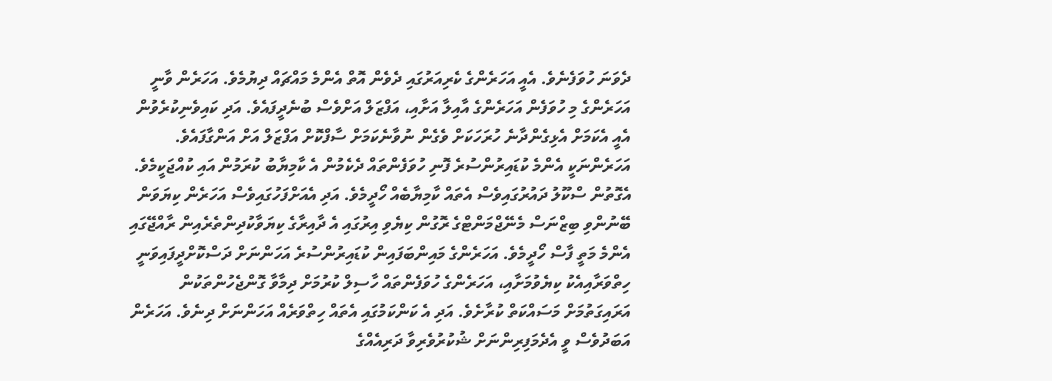ދެވަނަ ހުވަފެނެވެ. އެއީ އަހަރެންގެ ކެރިއަރުގައި ދެވެން އޮތް އެންމެ މައްޗައް ދިޔުމެވެ. އަހަރެން ވާނީ އަހަރެންގެ މި ހުވަފެން އަހަރެންގެ އާއިލާ އަށާއި، އަފްޒަލް އަށްވެސް ބުނެދީފައެވެ. އަދި ކައިވެނިކުރެވުން އެއީ އެކަމަށް އެޅިގެންދާނެ ހުރަހަކަށް ވެގެން ނުވާނެކަމަށް ސާފްކޮށް އަފްޒަލް އަށް އަންގާފައެވެ.
އަހަރެންނަކީ އެންމެ ކުޑައިރުންސުރެ ފޮނި ހުވަފެންތައް ދެކެމުން އެ ކާމިޔާބު ކުރަމުން އައި ކުއްޖަކީމެވެ. އެގޮތުން ސްކޫލު ދައުރުގައިވެސް އެތައް ކާމިޔާބެއް ހޯދީމެވެ. އަދި އެއަށްފަހުގައިވެސް އަހަރެން ކިޔަވަން ބޭނުންވި ބިޒްނަސް މެނޭޖްމަންޓްގެ ރޮގުން ކިޔެވި އިރުގައި އެ ދާއިރާގެ ކިޔަވާކުދިންތެރެއިން ރާއްޖޭގައި އެންމެ މަތީ ފާސް ހޯދީމެވެ. އަހަރެންގެ މައިންބަފައިން ކުޑައިރުންސުރެ އަހަންނަށް ދަސްކޮށްދީފައިވަނީ ހިތްވަރާއިއެކު ކިޔެވުމަށާއި، އަހަރެންގެ ހުވަފެންތައް ހާސިލް ކުރުމަށް ދިމާވާ ގޮންޖެހުންތަކުން އަރައިގަތުމަށް މަސައްކަތް ކުރާށެވެ. އަދި އެ ކަންކަމުގައި އެތައް ހިތްވަރެއް އަހަންނަށް ދިނެވެ. އަހަރެން އަބަދުވެސް ވީ އެދެމަފިރިންނަށް ޝުކުރުވެރިވާ ދަރިއެއްގެ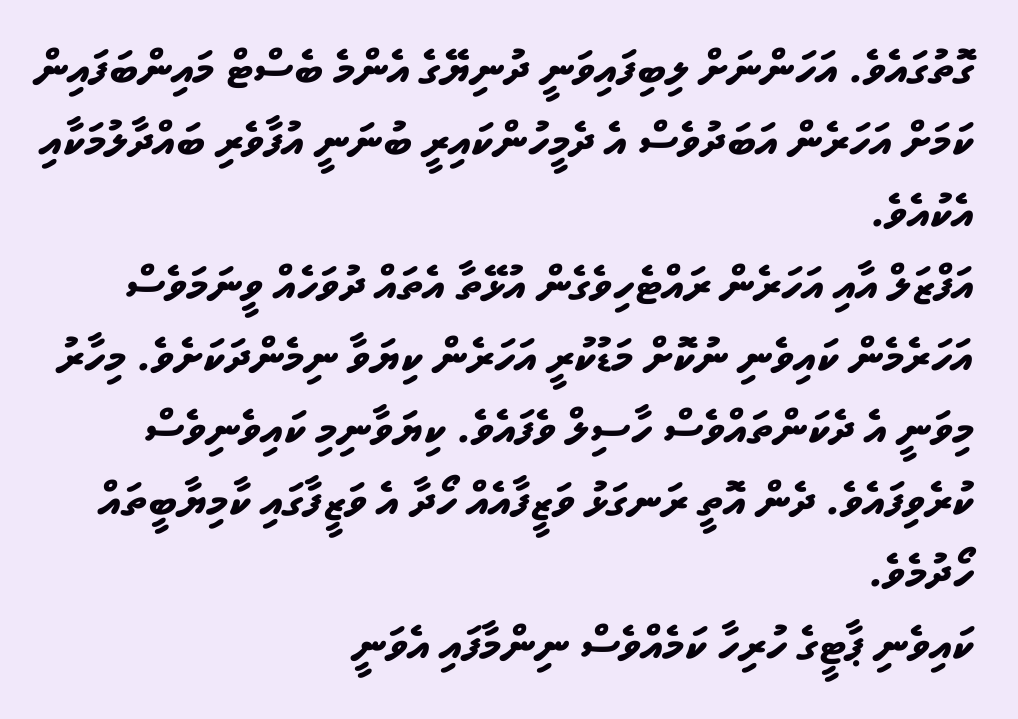ގޮތުގައެވެ. އަހަންނަށް ލިބިފައިވަނީ ދުނިޔޭގެ އެންމެ ބެސްޓް މައިންބަފައިން ކަމަށް އަހަރެން އަބަދުވެސް އެ ދެމީހުންކައިރީ ބުނަނީ އުފާވެރި ބައްދާލުމަކާއި އެކުއެވެ.
އަފްޒަލް އާއި އަހަރެން ރައްޓެހިވެގެން އުޅޭތާ އެތައް ދުވަހެއް ވީނަމަވެސް އަހަރެމެން ކައިވެނި ނުކޮށް މަޑުކުރީ އަހަރެން ކިޔަވާ ނިމެންދަކަށެވެ. މިހާރު މިވަނީ އެ ދެކަންތައްވެސް ހާސިލް ވެފައެވެ. ކިޔަވާނިމި ކައިވެނިވެސް ކުރެވިފައެވެ. ދެން އޮތީ ރަނގަޅު ވަޒީފާއެއް ހޯދާ އެ ވަޒީފާގައި ކާމިޔާބީތައް ހޯދުމެވެ.
ކައިވެނި ޕާޓީގެ ހުރިހާ ކަމެއްވެސް ނިންމާފައި އެވަނީ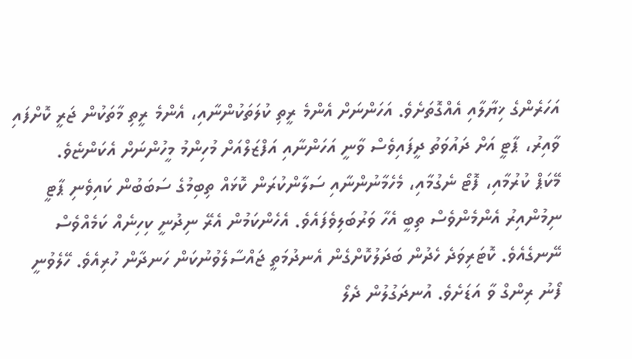އަހަރެންގެ ޚިޔާލާއި އެއްގޮތަށެވެ. އަހަންނަށް އެންމެ ރީތި ކުލަތަކުންނާއި، އެންމެ ރީތި މާތަކުން ޖަރީ ކޮށްފައި ވާއިރު، ޕާޓީ އަށް ދައުވަތު ދީފައިވެސް ވާނީ އަހަންނާއި އަފްޒަލްއަށް މުހިންމު މީހުންނަށް އެކަންޏެވެ.
މޭކަޕް ކުރުމާއި، ފޮޓޯ ނެގުމާއި، މެހެމާނުންނާއި ސަލާންކުރަން ކޮޅައް ތިބިމުގެ ސަބަބުން ކައިވެނި ޕާޓީ ނިމުންއިރު އެންމެންވެސް ތިބީ އެހާ ވަރުބަލިވެފައެވެ. އެހެންކަމުން އެރޭ ނިދުނީ ކިހިނެއް ކަމެއްވެސް ނޭނގެއެވެ. ކޮޓަރިވަދެ ހެދުން ބަދަލުކޮށްގެން އެނދުމަތީ ޖައްސާލެވުނުކަން ހަނދާން ހުރިއެވެ. ހޭލެވުނީ ފޯނު ރިންގް ވާ އަޑަށެވެ. އުނދަގުލުން ދެލޯ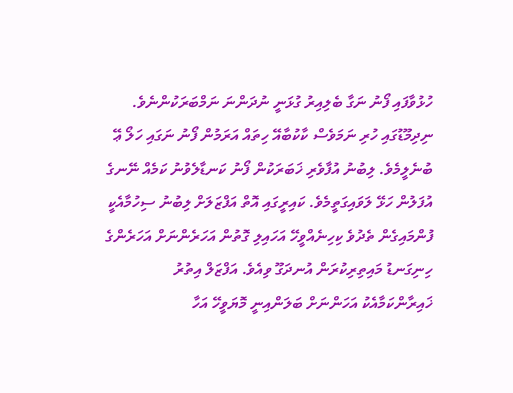ހުޅުވާފައި ފޯނު ނަގާ ބެލިއިރު ގުޅަނީ ނުދަންނަ ނަމްބަރަކުންނެވެ. ނިދިމޫޑުގައި ހުރި ނަމަވެސް ކާކުބާއޭ ހިތައް އަރަމުން ފޯނު ނަގައި ހަލޯ ޢޭ ބުނެލީމެވެ. ލިބުނު އުފާވެރި ޚަބަރަކުން ފޯނު ކަނޑާލެވުނު ކަމެއް ނޭނގެ އުފަލުން ހަޅޭ ލަވައިގަތީމެވެ. ކައިރީގައި އޮތް އަފްޒަލަށް ލިބުނު ސިހުމާއެކީ ފުންމައިގެން ތެދުވެ ކިހިނެއްވީހޭ އަހައިލި ގޮތުން އަހަރެންނަށް އަހަރެންގެ ހިނިގަނޑު މައިތިރިކުރަން އުނދަގޫ ވިއެވެ. އަފްޒަލް އިތުރު ޚައިރާންކަމާއެކު އަހަންނަށް ބަލަންއިނީ މޮޔަވީހޭ އަހާ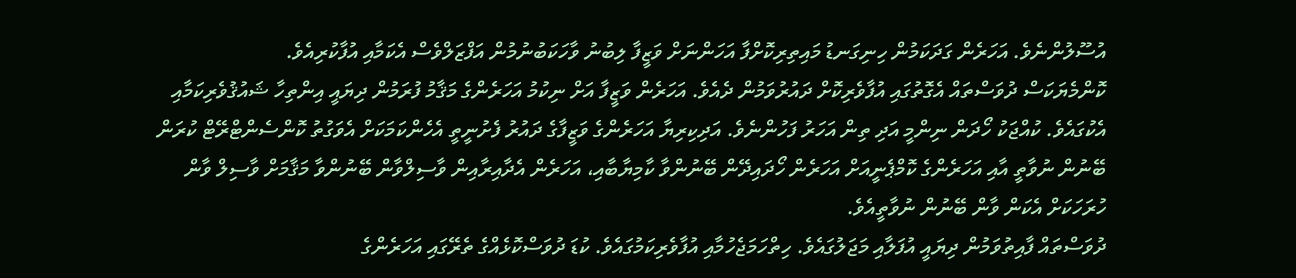އުސޫލުންނެވެ. އަހަރެން ގަދަކަމުން ހިނިގަނޑު މައިތިރިކޮށްފާ އަހަންނަށް ވަޒީފާ ލިބުނު ވާހަކަބުނުމުން އަފްޒަލްވެސް އެކަމާއި އުފާކުރިއެވެ.
ކޮންމެޔަކަސް ދުވަސްތައް އެގޮތުގައި އުފާވެރިކޮށް ދައުރުވަމުން ދެއެވެ. އަހަރެން ވަޒީފާ އަށް ނިކުމު އަހަރެންގެ މަޤާމު ފުރަމުން ދިޔައީ އިންތިހާ ޝައުޤުވެރިކަމާއި އެކުގައެވެ. ކުއްޖަކު ހޯދަން ނިންމީ އަދި ތިން އަހަރު ފަހުންނެވެ. އަދިކިރިޔާ އަހަރެންގެ ވަޒީފާގެ ދައުރު ފެށުނީތީ އެހެންކަމަކަށް އެވަގުތު ކޮންސެންޓްރޭޓް ކުރަން ބޭނުން ނުވާތީ އާއި އަހަރެންގެ ކޮމްޕެނީއަށް އަހަރެން ހޯދައިދޭން ބޭނުންވާ ކާމިޔާބާއި، އަހަރެން އެދާއިރާއިން ވާސިލްވާން ބޭނުންވާ މަޤާމަށް ވާސިލް ވާން ހުރަހަކަށް އެކަން ވާން ބޭނުން ނުވާތީއެވެ.
ދުވަސްތައް ފާއިތުވަމުން ދިޔައީ އުފަލާއި މަޖަލުގައެވެ. ހިތްހަމަޖެހުމާއި އުފާވެރިކަމުގައެވެ. ކުޑަ ދުވަސްކޮޅެއްގެ ތެރޭގައި އަހަރެންގެ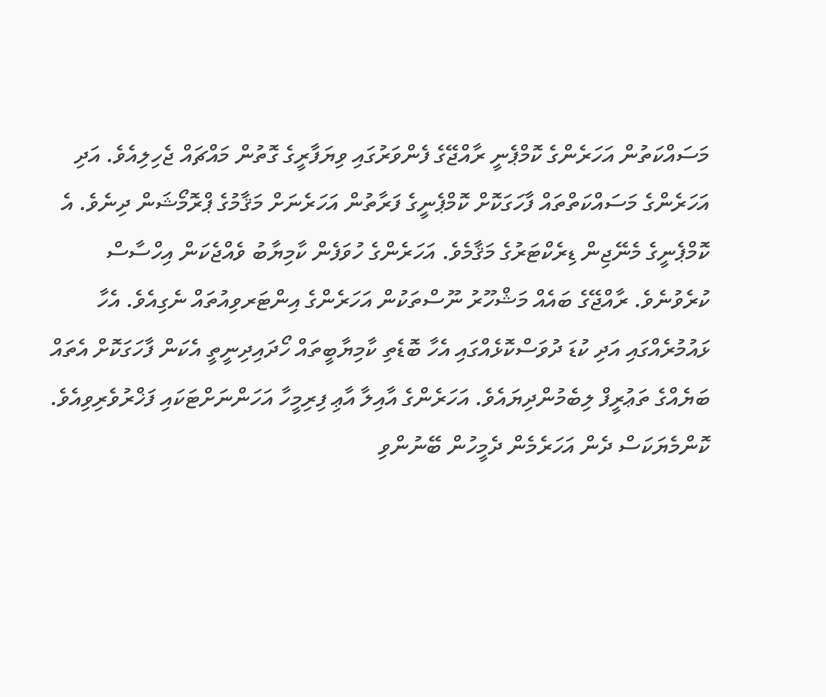މަސައްކަތުން އަހަރެންގެ ކޮމްޕެނީ ރާއްޖޭގެ ފެންވަރުގައި ވިޔަފާރީގެ ގޮތުން މައްޗައް ޖެހިލިއެވެ. އަދި އަހަރެންގެ މަސައްކަތްތައް ފާހަގަކޮށް ކޮމްޕެނީގެ ފަރާތުން އަހަރެނަށް މަޤާމުގެ ޕްރޮމޯޝަން ދިނެވެ. އެ ކޮމްޕެނީގެ މެނޭޖިން ޑިރެކްޓަރުގެ މަޤާމެވެ. އަހަރެންގެ ހުވަފެން ކާމިޔާބު ވެއްޖެކަން އިހްސާސް ކުރެވުނެވެ. ރާއްޖޭގެ ބައެއް މަޝްހޫރު ނޫސްތަކުން އަހަރެންގެ އިންޓަރވިއުތައް ނެގިއެވެ. އެހާ ޅައުމުރެއްގައި އަދި ކުޑަ ދުވަސްކޮޅެއްގައި އެހާ ބޮޑެތި ކާމިޔާބީތައް ހޯދައިދިނީތީ އެކަން ފާހަގަކޮށް އެތައް ބަޔެއްގެ ތަޢުރީފް ލިބެމުންދިޔައެވެ. އަހަރެންގެ އާއިލާ އާޢި ފިރިމީހާ އަހަންނަށްޓަކައި ފަޚްރުވެރިވިއެވެ.
ކޮންމެޔަކަސް ދެން އަހަރެމެން ދެމީހުން ބޭނުންވި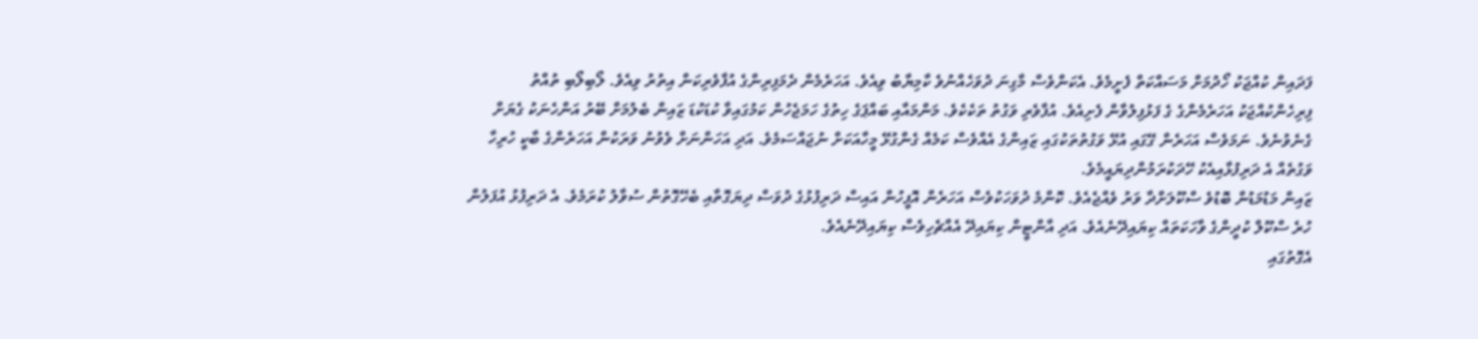ފަދައިން ކުއްޖަކު ހޯދުމަށް މަސައްކަތް ފެށީމެވެ. އެކަންވެސް މާގިނަ ދުވަހެއްނުވެ ކާމިޔާބު ވިއެވެ. އަހަރެމެން ދެމަފިރިންގެ އުފާވެރިކަން އިތުރު ވިއެވެ. ލޯބިލޯބި ތުއްތު ފިރިހެންކުއްޖަކު އަހަރެމެންގެ ގެ ފަޅުފިލުވާން ފެށިއެވެ. އުފާވެރި ވަގުތު ތަކެކެވެ. މަންމައާއި ބައްޕަގެ ހިތުގެ ހަމަޖެހުން ކަމުގައިވާ ކުޑަކުޑަ ޒައިން ބެލުމަށް ބޭރު އަންހެނަކު ގެޔަށް ގެނެވުނެވެ. ނަމަވެސް އަހަރެން ގޭގައި އުޅޭ ވަގުތުތަކުގައި ޒައިންގެ އެއްވެސް ކަމެއް ގެންގުޅޭ މީހާއަކަށް ނުޖައްސަމެވެ. އަދި އަހަންނަށް ވެވުނު ވަރަކުން އަހަރެންގެ ބާކީ ހުރިހާ ވަގުތެއް އެ ދަރިފުޅާއިއެކު ހޭދަކުރަމުންދިޔައީމެވެ.
ޒައިން މަޑުމަޑުން ބޮޑުވެ ސްކޫލަށްދާ ވަރު ވެއްޖެއެވެ. ކޮންމެ ދުވަހަކުވެސް އަހަރެން އޮފީހުން އައިސް ދަރިފުޅުގެ ދުވަސް ދިޔަގޮތާއި ބެހޭގޮތުން ސުވާލު ކުރަމެވެ. އެ ދަރިފުޅު އުފަލުން ހުރެ ސްކޫލް ކުދީންގެ ވާހަކަތައް ކިޔައިދޭނެއެވެ. އަދި އާންޓީން ކިޔައިދޭ އެއްޗެހިވެސް ކިޔައިދޭނެއެވެ.
އެގޮތުގައި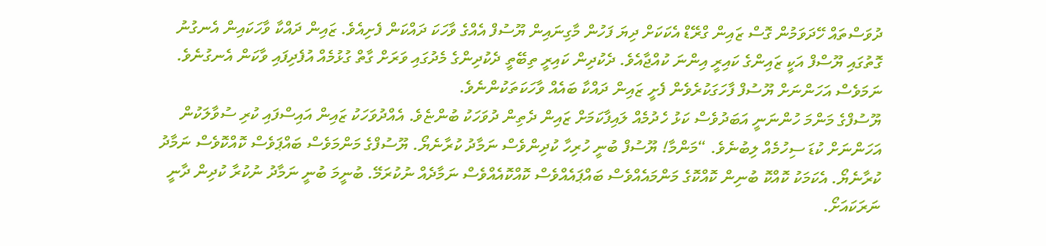ދުވަސްތައް ހޭދަވަމުން ގޮސް ޒައިން ގްރޭޑް އެކަކަށް ދިޔަ ފަހުން މާގިނައިން ޔޫސުފް އެއްގެ ވާހަކަ ދައްކަން ފެށިއެވެ. ޒައިން ދައްކާ ވާހަކައިން އެނގުނު ގޮތުގައި ޔޫސްފް އަކީ ޒައިންގެ ކައިރީ އިންނަ ކުއްޖާއެވެ. ދެކުދިން ކައިރީ ތިބޭތީ ދެކުދިންގެ މެދުގައި ވަރަށް ގާތް ގުޅުމެއް އުފެދިފައި ވާކަން އެނގުނެވެ. ނަމަވެސް އަހަންނަށް ޔޫސުފް ފާހަގަކުރެވެން ފެށީ ޒައިން ދައްކާ ބައެއް ވާހަކަތަކުންނެވެ.
ޔޫސުފްގެ މަންމަ ހުންނަނީ އަބަދުވެސް ކަޅު ހެދުމެއް ލައިފާކަމަށް ޒައިން ދެތިން ދުވަހަކު ބުންޏެވެ. އެއްދުވަހަކު ޒައިން އައިސްފައި ކުރި ސުވާލަކުން އަހަންނަށް ކުޑަ ސިހުމެއް ލިބުނެވެ. “މަންމާ! ޔޫސުފް ބުނީ ހުރިހާ ކުދިންވެސް ނަމާދު ކުރާނެޔޯ. ޔޫސުފްގެ މަންމަވެސް ބައްޕަވެސް ކޮއްކޮވެސް ނަމާދު ކުރާނެޔޯ. އެކަމަކު ކޮއްކޮ ބުނިން ކޮއްކޮގެ މަންމައެއްވެސް ބައްޕައެއްވެސް ކޮއްކޮއެއްވެސް ނަމާދެއް ނުކުރަމޭ. ބުނީމަ ބުނީ ނަމާދު ނުކުރާ ކުދިން ދާނީ ނަރަކައަށޯ.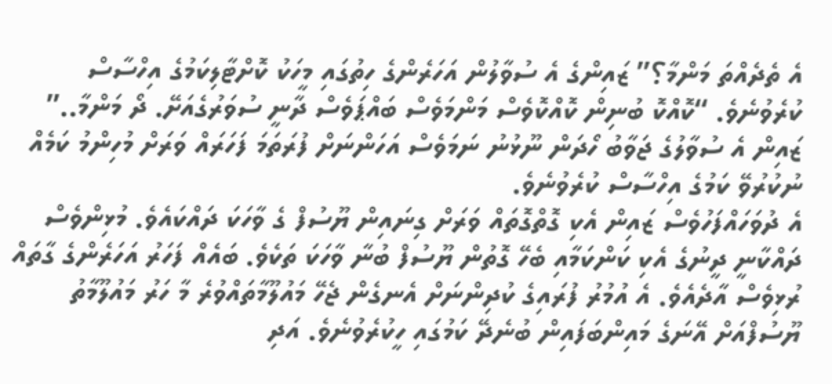އެ ތެދެއްތަ މަންމާ؟” ޒައިންގެ އެ ސުވާލުން އަހަރެންގެ ހިތުގައި މީހަކު ކޮށްޓާލިކަމުގެ އިހްސާސް ކުރެވުނެވެ. “ކޮއްކޮ ބުނިން ކޮއްކޮވެސް މަންމަވެސް ބައްޕަވެސް ދާނީ ސުވަރުގެއަށޭ. ދޯ މަންމާ..” ޒައިން އެ ސުވާލުގެ ޖަވާބު ހޯދަން ނޫޅުނު ނަމަވެސް އަހަންނަށް ފުރަތަމަ ފަހަރައް ވަރަށް މުހިންމު ކަމެއް ނުކުރުވޭ ކަމުގެ އިހްސާސް ކުރެވުނެވެ.
އެ ދުވަހައްފަހުވެސް ޒައިން އެކި ގޮތްގޮތައް ވަރަށް ގިނައިން ޔޫސުފް ގެ ވާހަކަ ދައްކައެވެ. މުޅިންވެސް ދައްކާނީ ދީނުގެ އެކި ކަންކަމާއި ބެހޭ ގޮތުން ޔޫސުފް ބުނާ ވާހަކަ ތަކެވެ. ބައެއް ފަހަރު އަހަރެންގެ ގާތައް ރުޅިވެސް އާދެއެވެ. އެ އުމުރު ފުރައިގެ ކުދިންނަށް އެނގެން ޖެހޭ މައުލޫމާތައްވުރެ މާ ހަރު މައުލޫމާތު ޔޫސުފްއަށް އޭނަގެ މައިންބަފައިން ބުނެދޭ ކަމުގައި ހީކުރެވުނެވެ. އަދި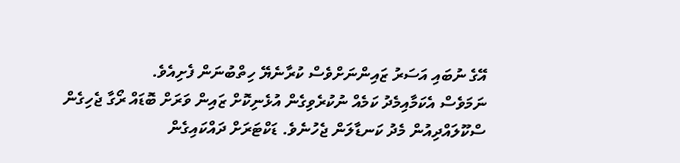އޭގެ ނުބައި އަސަރު ޒައިންނަށްވެސް ކުރާނެޔޭ ހިތްބުނަން ފެށިއެވެ.
ނަމަވެސް އެކަމާއިމެދު ކަމެއް ނުކުރެވިގެން އުޅެނިކޮށް ޒައިން ވަރަށް ބޮޑައް ރޯގާ ޖެހިގެން ސްކޫލައްދިއުން މެދު ކަނޑާލަން ޖެހުނެވެ. ޑަކްޓަރަށް ދައްކައިގެން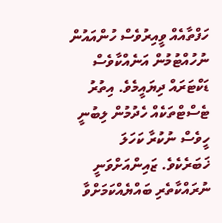ހަފްތާއެއް ވީއިރުވެސް ހުންއައުން ނުހުއްޓުމުން އަނެއްކާވެސް ޑަކްޓަރައް ދިޔައީމެވެ. އިތުރު ޓެސްޓްތަކެއް ހެދުމުން ލިބުނީ ހީވެސް ނުކުރާ ކަހަލަ ޚަބަރެކެވެ. ޒައިންއަށްވަނީ ނުރައްކާތެރި ބައްޔެއްކަމަށްވާ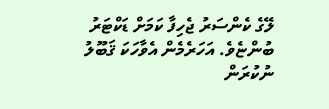ލޭގެ ކެންސަރު ޖެހިފާ ކަމަށް ޑަކްޓަރު ބުންޏެވެ. އަހަރެމެން އެވާހަކަ ޤަބޫލު ނުކުރަން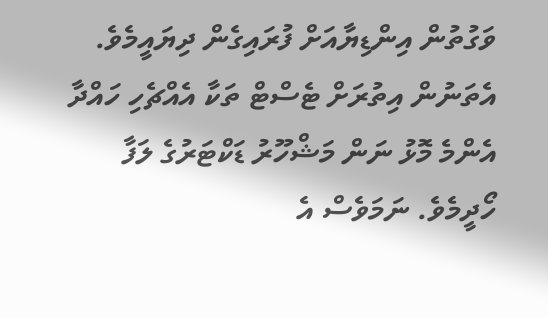ވަގުތުން އިންޑިޔާއަށް ފުރައިގެން ދިޔައީމެވެ. އެތަނުން އިތުރަށް ޓެސްޓް ތަކާ އެއްޗެހި ހައްދާ އެންމެ މޮޅު ނަން މަޝްހޫރު ޑަކްޓަރުގެ ލަފާ ހޯދީމެވެ. ނަމަވެސް އެ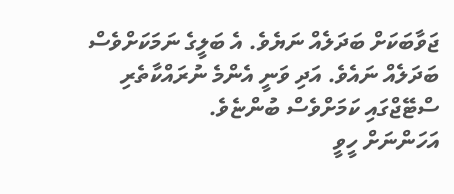ޖަވާބަކަށް ބަދަލެއް ނަޔެވެ. އެ ބަލީގެ ނަމަކަށްވެސް ބަދަލެއް ނައެވެ. އަދި ވަނީ އެންމެ ނުރައްކާތެރި ސްޓޭޖްގައި ކަމަށްވެސް ބުންޏެވެ.
އަހަންނަށް ހީވީ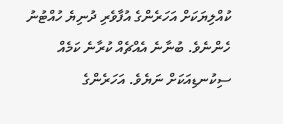ކުއްލިޔަކަށް އަހަރެންގެ އުފާވެރި ދުނިޔެ ހުއްޓުނު ހެންނެވެ. ބުނާނެ އެއްޗެއް ކުރާނެ ކަމެއް ސިކުނޑިއަކަށް ނަޔެވެ. އަހަރެންގެ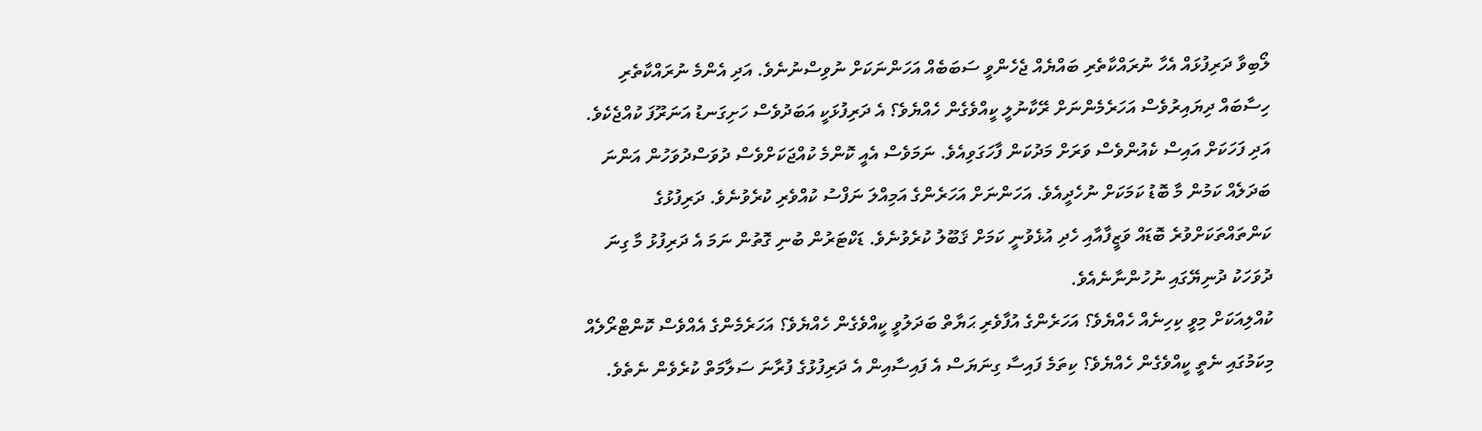ލޯބިވާ ދަރިފުޅައް އެހާ ނުރައްކާތެރި ބައްޔެއް ޖެހެންވީ ސަބަބެއް އަހަންނަކަށް ނުވިސްނުނެވެ. އަދި އެންމެ ނުރައްކާތެރި ހިސާބައް ދިޔައިރުވެސް އަހަރެމެންނަށް ރޭކާނުލީ ކީއްވެގެން ހެއްޔެވެ؟ އެ ދަރިފުޅަކީ އަބަދުވެސް ހަށިގަނޑު އަނަރޫފަ ކުއްޖެކެވެ. އަދި ފަހަކަށް އައިސް ކެއުންވެސް ވަރަށް މަދުކަން ފާހަގަވިއެވެ. ނަމަވެސް އެއީ ކޮންމެ ކުއްޖަކަށްވެސް ދުވަސްދުވަހުން އަންނަ ބަދަލެއް ކަމުން މާ ބޮޑު ކަމަކަށް ނުހެދީއެވެ. އަހަންނަށް އަހަރެންގެ އަމިއްލަ ނަފްސު ކުއްވެރި ކުރެވުނެވެ. ދަރިފުޅުގެ ކަންތައްތަކަށްވުރެ ބޮޑައް ވަޒީފާއާއި ހެދި އުޅެވުނީ ކަމަށް ޤަބޫލު ކުރެވުނެވެ. ޑަކްޓަރުން ބުނި ގޮތުން ނަމަ އެ ދަރިފުޅު މާ ގިނަ ދުވަހަކު ދުނިޔޭގައި ނުހުންނާނެއެވެ.
ކުއްލިއަކަށް މިވީ ކިހިނެއް ހެއްޔެވެ؟ އަހަރެންގެ އުފާވެރި ޙަޔާތް ބަދަލުވީ ކީއްވެގެން ހެއްޔެވެ؟ އަހަރެމެންގެ އެއްވެސް ކޮންޓްރޯލެއް މިކަމުގައި ނެތީ ކީއްވެގެން ހެއްޔެވެ؟ ކިތަމެ ފައިސާ ގިނަޔަސް އެ ފައިސާއިން އެ ދަރިފުޅުގެ ފުރާނަ ސަލާމަތް ކުރެވެން ނެތެވެ.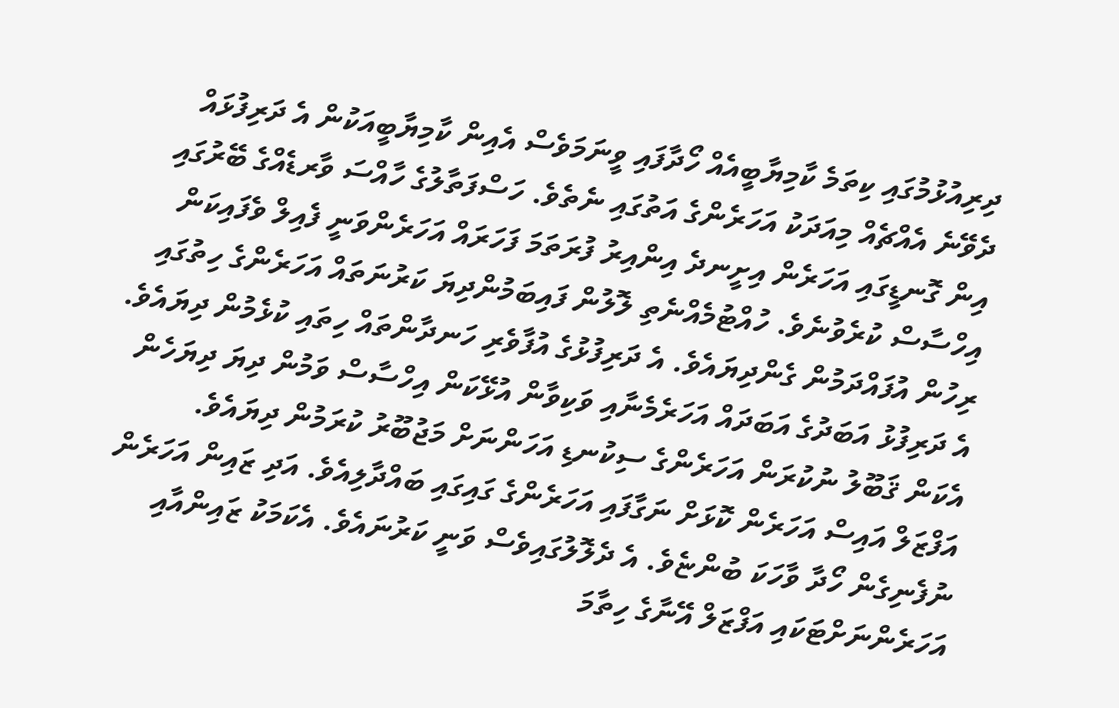ދިރިއުޅުމުގައި ކިތަމެ ކާމިޔާބީއެއް ހޯދާފައި ވީނަމަވެސް އެއިން ކާމިޔާބީއަކުން އެ ދަރިފުޅައް ދެވޭނެ އެއްޗެއް މިއަދަކު އަހަރެންގެ އަތުގައި ނެތެވެ. ހަސްފަތާލުގެ ހާއްސަ ވާރޑެއްގެ ބޭރުގައި އިން ގޮނޑީގައި އަހަރެން އިށީނދެ އިންއިރު ފުރަތަމަ ފަހަރައް އަހަރެންވަނީ ފެއިލް ވެފައިކަން އިހްސާސް ކުރެވުނެވެ. ހުއްޓުމެއްނެތި ލޮލުން ފައިބަމުންދިޔަ ކަރުނަތައް އަހަރެންގެ ހިތުގައި ރިހުން އުފައްދަމުން ގެންދިޔައެވެ. އެ ދަރިފުޅުގެ އުފާވެރި ހަނދާންތައް ހިތައި ކުޅެމުން ދިޔައެވެ. އެ ދަރިފުޅު އަބަދުގެ އަބަދައް އަހަރެމެނާއި ވަކިވާން އުޅޭކަން އިހްސާސް ވަމުން ދިޔަ ދިޔަހެން އެކަން ޤަބޫލު ނުކުރަން އަހަރެންގެ ސިކުނޑި އަހަންނަށް މަޖުބޫރު ކުރަމުން ދިޔައެވެ.
އަފްޒަލް އައިސް އަހަރެން ކޮޅަށް ނަގާފައި އަހަރެންގެ ގައިގައި ބައްދާލިއެވެ. އަދި ޒައިން އަހަރެން ނުފެނިގެން ހޯދާ ވާހަކަ ބުންޏެވެ. އެ ދެލޮލުގައިވެސް ވަނީ ކަރުނައެވެ. އެކަމަކު ޒައިންއާއި އަހަރެންނަށްޓަކައި އަފްޒަލް އޭނާގެ ހިތާމަ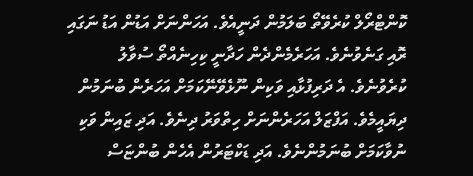ކޮންޓްރޯލް ކުރެވޭތޯ ބަލަމުން ދަނީއެވެ. އަހަންނަށް އަޑުން އަޑު ނަގައި ރޮއި ގަނެވުނެވެ. އަހަރެމެންދެން ހަދާނީ ކިހިނެއްތޯ ސުވާލު ކުރެވުނެވެ. އެ ދަރިފުޅާއި ވަކިން ނޫޅެވޭނޭކަމަށް އަހަރެން ބުނަމުން ދިޔައީމެވެ. އަފްޒަލް އަހަރެންނަށް ހިތްވަރު ދިނެވެ. އަދި ޒައިން ވަކި ނުވާކަމަށް ބުނަމުންނެވެ. އަދި ޑަކްޓަރުން އެހެން ބުންޏަސް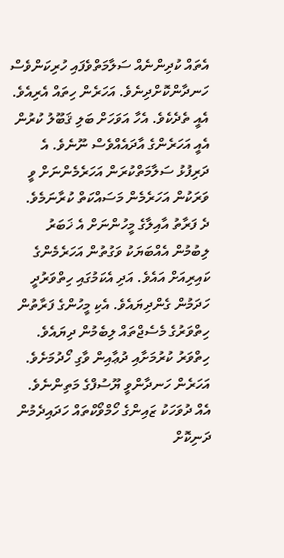އެތައް ކުދިންނެއް ސަލާމަތްވެފައި ހުރިކަންވެސް ހަނދާންކޮށްދިނެވެ. އަހަރެން ހިތައް އެރިއެވެ. އެއީ ތެދެކެވެ. އެހާ އަވަހަށް ބަލި ޤަބޫލު ކުރުން އެއީ އަހަރެންގެ އާދައެއްވެސް ނޫނެވެ. އެ ދަރިފުޅު ސަލާމަތްކުރަން އަހަރެމެންނަށް ވީ ވަރަކުން އަހަރެމެން މަސައްކަތް ކުރާނަމެވެ.
ދެ ފަރާތު އާއިލާގެ މީހުންނަށް އެ ޚަބަރު ލިބުމުން އެއްބަޔަކު ވަގުތުން އަހަރެމެންގެ ކައިރިއަށް އައެވެ. އަދި އެކަމުގައި ހިތްވަރުދީ ހަދަމުން ގެންދިޔައެވެ. އެކި މީހުންގެ ފަރާތުން ހިތްވަރުގެ މެސެޖްތައް ލިބެމުން ދިޔައެވެ. ހިތްވަރު ކުރުމަށާއި ދުޢާއިން ވާގި ހޯދުމަށެވެ. އަހަރެން ހަނދާންވީ ޔޫސުފްގެ މަތިންނެވެ. އެއް ދުވަހަކު ޒައިންގެ ހޯމްވޯކްތައް ހަދައިދެމުން ދަނިކޮށް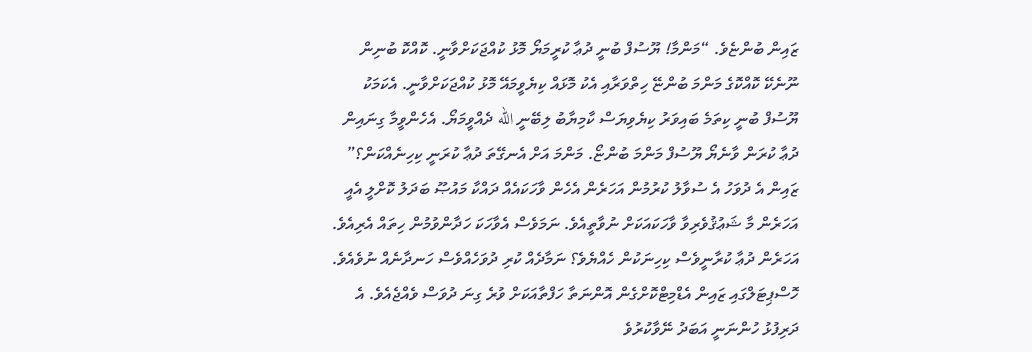ޒައިން ބުންޏެވެ. “މަންމާ! ޔޫސުފް ބުނީ ދުޢާ ކުރީމަޔޯ މޮޅު ކުއްޖަކަށްވާނީ. ކޮއްކޮ ބުނިން ނޫނެކޭ ކޮއްކޮގެ މަންމަ ބުންޏޭ ހިތްވަރާއި އެކު މޮޅައް ކިޔެވީމައޭ މޮޅު ކުއްޖަކަށްވާނީ. އެކަމަކު ޔޫސުފް ބުނީ ކިތަމެ ބައިވަރު ކިޔެވިޔަސް ކާމިޔާބު ލިބޭނީ الله ދެއްވީމަޔޯ. އެހެންވީމާ ގިނައިން ދުޢާ ކުރަން ވާނެޔޯ ޔޫސުފް މަންމަ ބުންޏޯ. މަންމަ އަށް އެނގޭތަ ދުޢާ ކުރަނީ ކިހިނެއްކަން؟” ޒައިން އެ ދުވަހު އެ ސުވާލު ކުރުމުން އަހަރެން އެހެން ވާހަކައެއް ދައްކާ މައުޞޫ ބަދަލު ކޮށްލީ އެއީ އަހަރެން މާ ޝަޢުޤުވެރިވާ ވާހަކައަކަށް ނުވާތީއެވެ. ނަމަވެސް އެވާހަކަ ހަދާންވުމުން ހިތައް އެރިއެވެ. އަހަރެން ދުޢާ ކުރާނީވެސް ކިހިނަކުން ހެއްޔެވެ؟ ނަމާދެއް ކުރި ދުވަހެއްވެސް ހަނދާނެއް ނުވެއެވެ.
ހޮސްޕިޓަލްގައި ޒައިން އެޑްމިޓްކޮށްގެން އޮންނަތާ ހަފްތާއަކަށް ވުރެ ގިނަ ދުވަސް ވެއްޖެއެވެ. އެ ދަރިފުޅު ހުންނަނީ އަބަދު ނޭވާކުރުވެ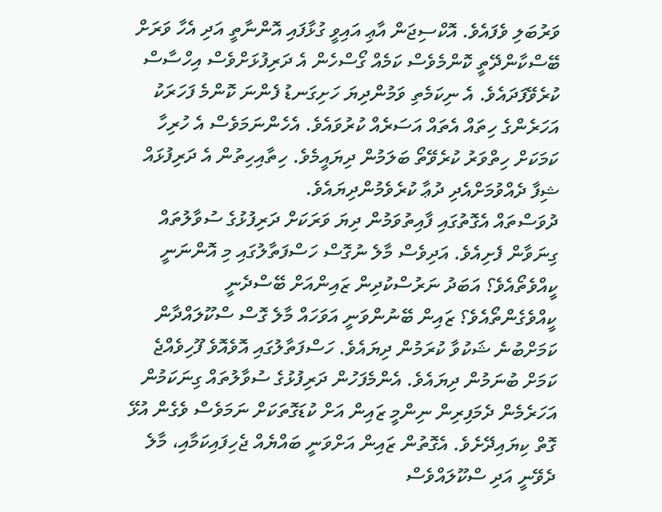ވަރުބަލި ވެފައެވެ. އޮކްސިޖަން އާޢި އައިވީ ގުޅާފައި އޮންނާތީ އަދި އެހާ ވަރަށް ބޭސްކާންދޭތީ ކޮންމެވެސް ކަމެއް ގޯސްހެން އެ ދަރިފުޅަށްވެސް އިހްސާސް ކުރެވޭފަދައެވެ. އެ ނިކަމެތި ވަމުންދިޔަ ހަށިގަނޑު ފެންނަ ކޮންމެ ފަހަރަކު އަހަރެންގެ ހިތައް އެތައް އަސަރެއް ކުރުވައެވެ. އެހެންނަމަވެސް އެ ހުރިހާ ކަމަކަށް ހިތްވަރު ކުރެވޭތޯ ބަލަމުން ދިޔައީމެވެ. ހިތާއިހިތުން އެ ދަރިފުޅައް ޝިފާ ދެއްވުމަށްއެދި ދުޢާ ކުރެވެމުންދިޔައެވެ.
ދުވަސްތައް އެގޮތުގައި ފާއިތުވަމުން ދިޔަ ވަރަކަށް ދަރިފުޅުގެ ސުވާލުތައް ގިނަވާން ފެށިއެވެ. އަދިވެސް މާލެ ނުގޮސް ހަސްފަތާލުގައި މި އޮންނަނީ ކީއްވެތޯއެވެ؟ އަބަދު ނަރުސްކުދިން ޒައިންއަށް ބޭސްދެނީ ކީއްވެގެންތޯއެވެ؟ ޒައިން ބޭނުންވަނީ އަވަހައް މާލެ ގޮސް ސްކޫލައްދާން ކަމަށްބުނެ ޝަކުވާ ކުރަމުން ދިޔައެވެ. ހަސްފަތާލުގައި އޮވެއޮވެ ފޫހިވެއްޖެ ކަމަށް ބުނަމުން ދިޔައެވެ. އެންމެފަހުން ދަރިފުޅުގެ ސުވާލުތައް ގިނަކަމުން އަހަރެމެން ދެމަފިރިން ނިންމީ ޒައިން އަށް ކުޑަގޮތަކަށް ނަމަވެސް ވެގެން އުޅޭ ގޮތް ކިޔައިދޭށެވެ. އެގޮތުން ޒައިން އަށްވަނީ ބައްޔެއް ޖެހިފައިކަމާއި، މާލެ ދެވޭނީ އަދި ސްކޫލައްވެސް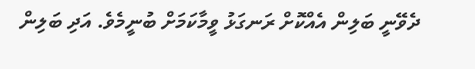ދެވޭނީ ބަލިން އެއްކޮށް ރަނގަޅު ވީމާކަމަށް ބުނީމެވެ. އަދި ބަލިން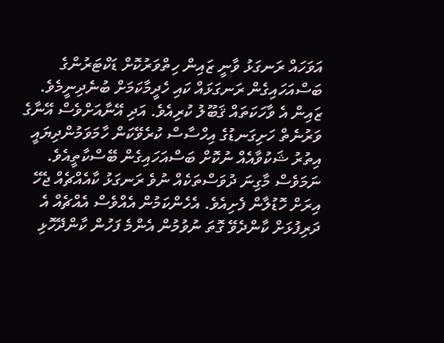އަވަހައް ރަނގަޅު ވާނީ ޒައިން ހިތްވަރުކޮށް ޑަކްޓަރުންގެ ބަސްއަހައިގެން ރަނގަޅައް ކައި ހެދީމާކަމަށް ބުނެދިނީމެވެ. ޒައިން އެ ވާހަކަތައް ޤަބޫލު ކުރިއެވެ. އަދި އޭނާއަށްވެސް އޭނާގެ ވަރުނެތް ހަށިގަނޑުގެ އިހްސާސް ކުރެވޭކަން ހާމަވަމުންދިޔައީ އިތުރު ޝަކުވާއެއް ނުކޮށް ބަސްއަހައިގެން ބޭސްކާތީއެވެ. ނަމަވެސް މާގިނަ ދުވަސްތަކެއް ނުވެ ރަނގަޅު ކާއެއްޗެއް ޖެހޭ އިރަށް ހޮޑުލާން ފެށިއެވެ. އެހެންކަމުން އެއްވެސް އެއްޗެއް އެ ދަރިފުޅަށް ކާންދެވޭ ގޮތަ ނުވުމުން އެންމެ ފަހުން ކާންދޭހޮޅި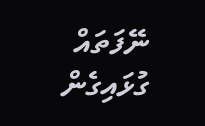ނޭފަތައް ގުޅައިގެން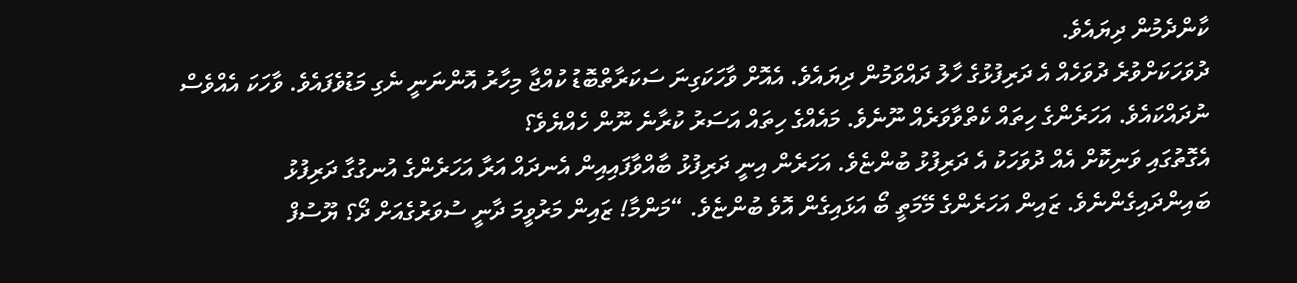ކާންދެމުން ދިޔައެވެ.
ދުވަހަކަށްވުރެ ދުވަހެއް އެ ދަރިފުޅުގެ ހާލު ދައްވަމުން ދިޔައެވެ. އެއޮށް ވާހަކަގިނަ ސަކަރާތްބޮޑު ކުއްޖާ މިހާރު އޮންނަނީ ނެގި މަޑުވެފައެވެ. ވާހަކަ އެއްވެސް ނުދައްކައެވެ. އަހަރެންގެ ހިތައް ކެތްވާވަރެއް ނޫނެވެ. މައެއްގެ ހިތައް އަސަރު ކުރާނެ ނޫން ހެއްޔެވެ؟
އެގޮތުގައި ވަނިކޮށް އެއް ދުވަހަކު އެ ދަރިފުޅު ބުންޏެވެ. އަހަރެން އިނީ ދަރިފުޅު ބާއްވާފައިއިން އެނދައް އަރާ އަހަރެންގެ އުނގުގާ ދަރިފުޅު ބައިންދައިގެންނެވެ. ޒައިން އަހަރެންގެ މޭމަތީ ބޯ އަޅައިގެން އޮވެ ބުންޏެވެ. “މަންމާ! ޒައިން މަރުވީމަ ދާނީ ސުވަރުގެއަށް ދޯ؟ ޔޫސުފް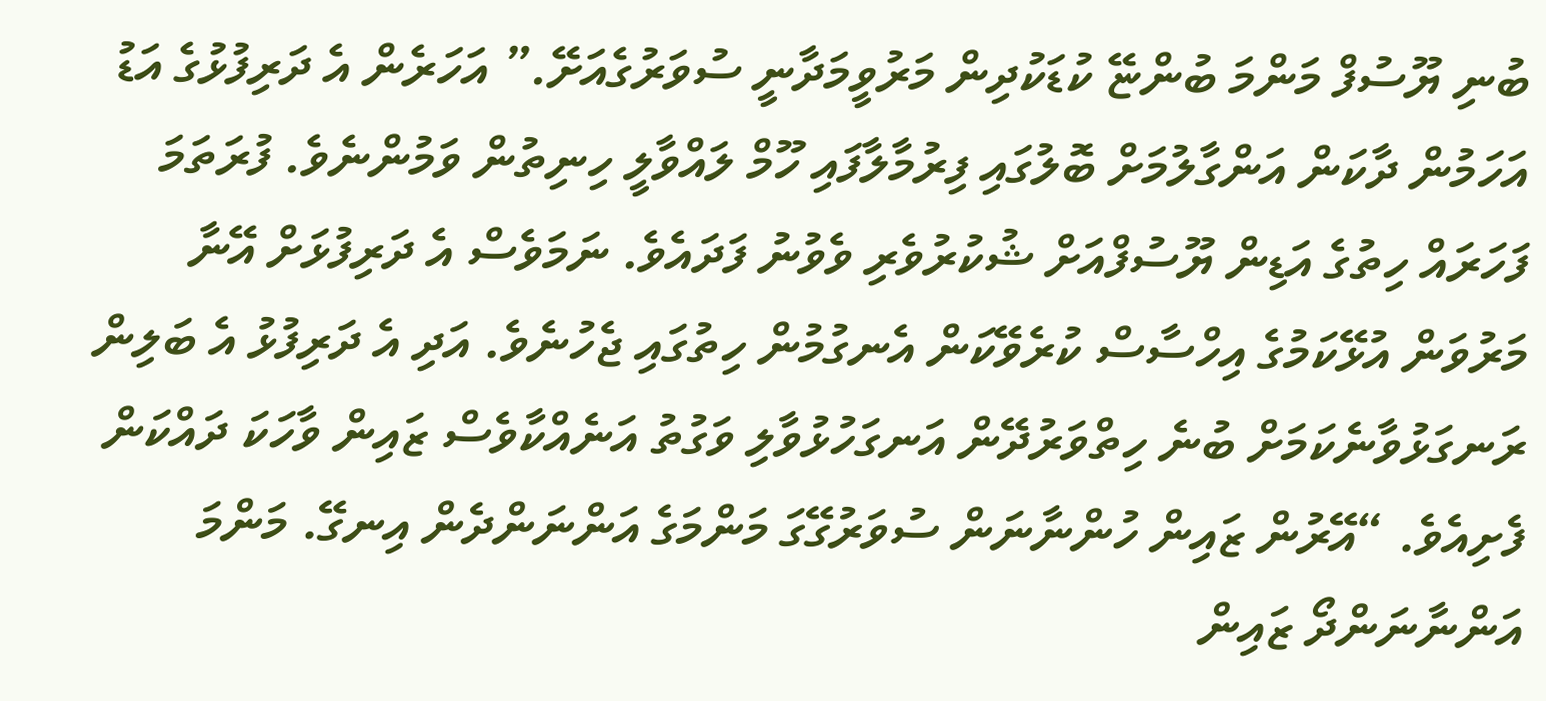ބުނި ޔޫސުފް މަންމަ ބުންޏޭ ކުޑަކުދިން މަރުވީމަދާނީ ސުވަރުގެއަށޭ.” އަހަރެން އެ ދަރިފުޅުގެ އަޑު އަހަމުން ދާކަން އަންގާލުމަށް ބޮލުގައި ފިރުމާލާފައި ހޫމް ލައްވާލީ ހިނިތުން ވަމުންނެވެ. ފުރަތަމަ ފަހަރައް ހިތުގެ އަޑިން ޔޫސުފްއަށް ޝުކުރުވެރި ވެވުނު ފަދައެވެ. ނަމަވެސް އެ ދަރިފުޅަށް އޭނާ މަރުވަން އުޅޭކަމުގެ އިހްސާސް ކުރެވޭކަން އެނގުމުން ހިތުގައި ޖެހުނެވެ. އަދި އެ ދަރިފުޅު އެ ބަލިން ރަނގަޅުވާނެކަމަށް ބުނެ ހިތްވަރުދޭން އަނގަހުޅުވާލި ވަގުތު އަނެއްކާވެސް ޒައިން ވާހަކަ ދައްކަން ފެށިއެވެ. “އޭރުން ޒައިން ހުންނާނަން ސުވަރުގޭގަ މަންމަގެ އަންނަންދެން އިނގޭ. މަންމަ އަންނާނަންދޯ ޒައިން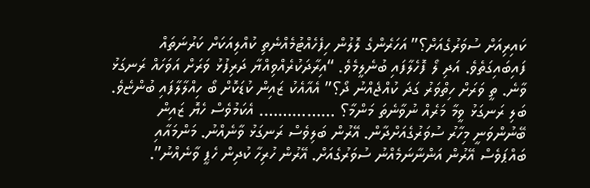ކައިރިއަށް ސުވަރުގެއަށް؟” އަހަރެންގެ ލޮލުން ހިފެހެއްޓުމެއްނެތި ކުއްލިއަކަށް ކަރުނަތައް ފައިބައިގަތެވެ. އަދި ލޯ ފޮހެލާފައި ބުނެލީމެވެ. “އިރާދަކުރެއްވިއްޔާ ދަރިފުޅު ވަރަށް އަވަހައް ރަނގަޅު ވާނެ. ތީ ވަރަށް ހިތްވަރު ގަދަ ކުއްޖެއްނު ދޯ؟” އެއާއެކު ޒައިން ކުޑަކޮށް ބޯ ހިއްލާލާފައި ބުންޏެވެ. ބަލި ރަނގަޅު ވީމާ މަރެއް ނުވާނެތަ މަންމާ؟ ……………. އެކަމުވެސް ހެޔޮ ޒައިން ބޭނުންވަނީ މިހާރު ސުވަރުގެއަށްދާން. އޭރުން ބަލިވެސް ރަނގަޅު ވާނެއްނު. މަންމައާއި ބައްޕަވެސް އޭރުން އަންނާނަމެއްނު ސުވަރުގެއަށް. އޭރުން ހުރިހާ ކުދިން ހެޕީ ވާނެއްނު”.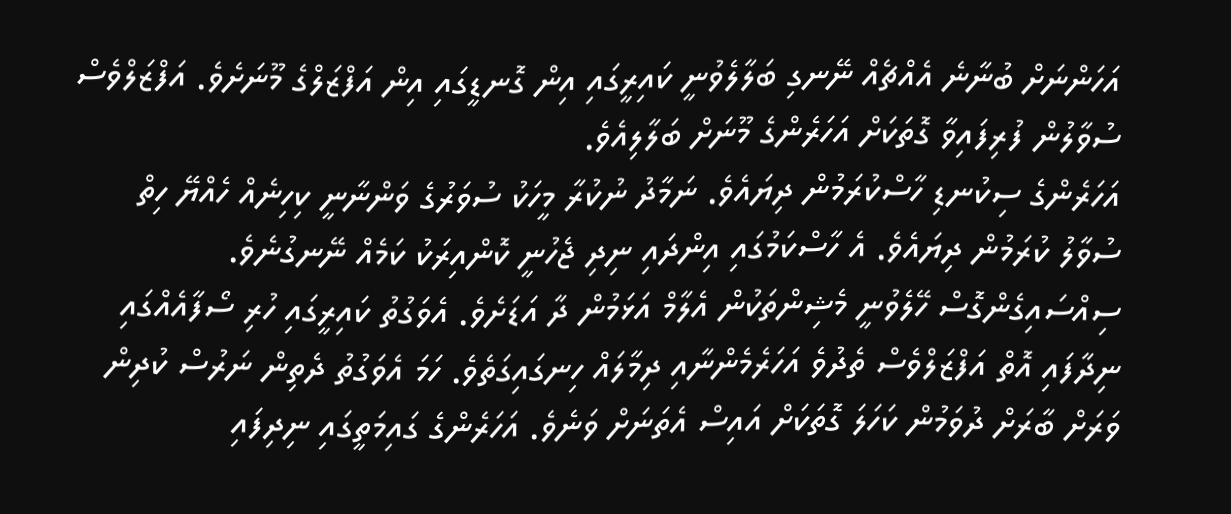އަހަންނަށް ބުނާނެ އެއްޗެއް ނޭނގި ބަލާލެވުނީ ކައިރީގައި އިން ގޮނޑީގައި އިން އަފްޒަލްގެ މޫނަށެވެ. އަފްޒަލްވެސް ސުވާލުން ފުރިފައިވާ ގޮތަކަށް އަހަރެންގެ މޫނަށް ބަލާލިއެވެ.
އަހަރެންގެ ސިކުނޑި ހާސްކުރަމުން ދިޔައެވެ. ނަމާދު ނުކުރާ މީހަކު ސުވަރުގެ ވަންނާނީ ކިހިނެއް ހެއްޔޭ ހިތް ސުވާލު ކުރަމުން ދިޔައެވެ. އެ ހާސްކަމުގައި އިންދައި ނިދި ޖެހުނީ ކޮންއިރަކު ކަމެއް ނޭނގުނެވެ. ސިއްސައިގެންގޮސް ހޭލެވުނީ މެޝިންތަކުން އެލާމް އަޅަމުން ދާ އަޑަށެވެ. އެވަގުތު ކައިރީގައި ހުރި ސޯފާއެއްގައި ނިދާފައި އޮތް އަފްޒަލްވެސް ތެދުވެ އަހަރެމެންނާއި ދިމާލައް ހިނގައިގަތެވެ. ހަމަ އެވަގުތު ދެތިން ނަރުސް ކުދިން ވަރަށް ބާރަށް ދުވަމުން ކަހަލަ ގޮތަކަށް އައިސް އެތަނަށް ވަނެވެ. އަހަރެންގެ ގައިމަތީގައި ނިދިފައި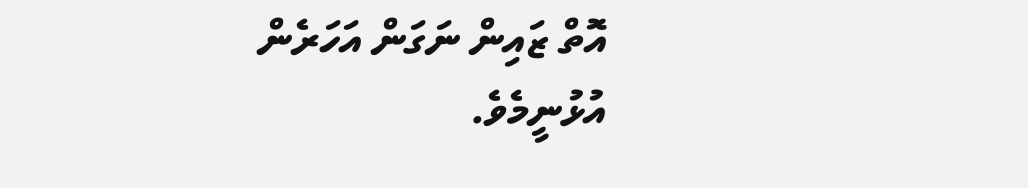އޮތް ޒައިން ނަގަން އަހަރެން އުޅުނީމެވެ.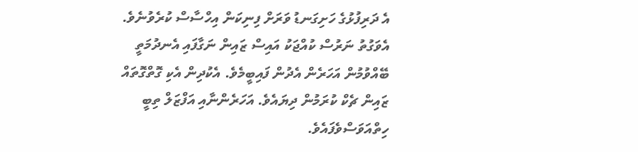އެ ދަރިފުޅުގެ ހަށިގަނޑު ވަރަށް ފިނިކަން އިހްސާސް ކުރެވުނެވެ. އެވަގުތު ނަރުސް ކުއްޖަކު އައިސް ޒައިން ނަގާފައި އެނދުމަތީ ބޭއްވުމުން އަހަރެން އެދުން ފައިބީމެވެ. އެކުދިން އެކި ގޮތްގޮތައް ޒައިން ޗެކް ކުރަމުން ދިޔައެވެ. އަހަރެންނާއި އަފްޒަލް ތިބީ ހިތްއަވަސްވެފައެވެ.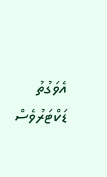އެވަގުތު ޑަކްޓަރުވެސް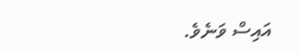އައިސް ވަނެވެ.